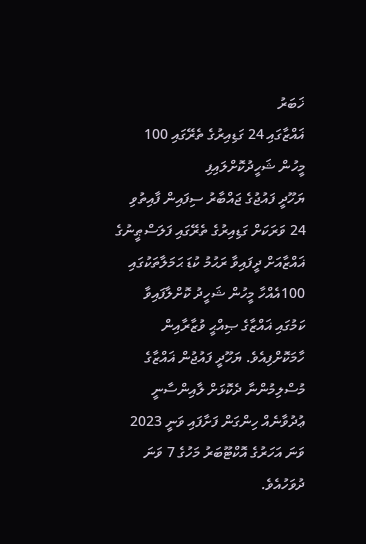ޚަބަރު
ޣައްޒާގައި 24 ގަޑިއިރުގެ ތެރޭގައި 100 މީހުން ޝަހީދުކޮށްލައިފި
ޔަހޫދީ ފައުޖުގެ ޖައްބާރު ސިފައިން ފާއިތުވި 24 ވަރަކަށް ގަޑިއިރުގެ ތެރޭގައި ފަލަސްޠީނުގެ ޣައްޒާއަށް ދީފައިވާ ރަޙުމު ކުޑަ ޙަމަލާތަކުގައި 100އެއްހާ މީހުން ޝަހީދު ކޮށްލާފައިވާ ކަމުގައި ޣައްޒާގެ ޞިއްޙީ ވުޒާރާއިން ހާމަކޮށްފިއެވެ. ޔަހޫދީ ފައުޖުން ޣައްޒާގެ މުސްލިމުންނާ ދެކޮޅަށް ލާއިންސާނީ ޢުދުވާނެއް ހިންގަން ފަށާފައި ވަނީ 2023 ވަނަ އަހަރުގެ އޮކްޓޫބަރު މަހުގެ 7 ވަނަ ދުވަހުއެވެ.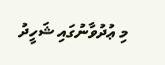މި ޢުދުވާނުގައި ޝަހީދު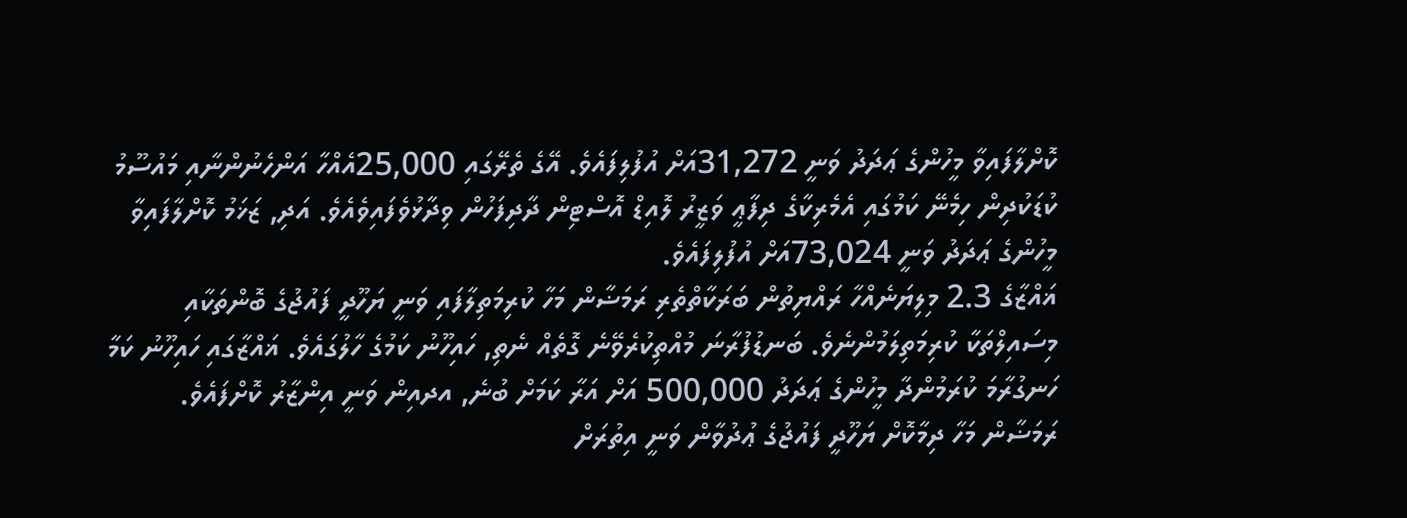ކޮށްލާފައިވާ މީހުންގެ ޢަދަދު ވަނީ 31,272އަށް އުފުލިފައެވެ. އޭގެ ތެރޭގައި 25,000އެއްހާ އަންހެނުންނާއި މައުސޫމު ކުޑަކުދިން ހިމެނޭ ކަމުގައި އެމެރިކާގެ ދިފާޢީ ވަޒީރު ލޮއިޑް އޮސްޓިން ދާދިފަހުން ވިދާޅުވެފައިވެއެވެ. އަދި, ޒަޚަމު ކޮށްލާފައިވާ މީހުންގެ ޢަދަދު ވަނީ 73,024އަށް އުފުލިފައެވެ.
ޣައްޒާގެ 2.3 މިލިޔަނެއްހާ ރައްޔިތުން ބަރަކާތްތެރި ރަމަޟާން މަހާ ކުރިމަތިލާފައި ވަނީ ޔަހޫދީ ފައުޖުގެ ބޮންތަކާއި މިސައިލްތަކާ ކުރިމަތިލަމުންނެވެ. ބަނޑުފުރާނަ މުއްތިކުރެވޭނެ ގޮތެއް ނެތި, ހައިހޫނު ކަމުގެ ހާލުގައެވެ. ޣައްޒާގައި ހައިހޫނު ކަމާ ހަނގުރާމަ ކުރަމުންދާ މީހުންގެ ޢަދަދު 500,000 އަށް އަރާ ކަމަށް ބުނެ, އދއިން ވަނީ އިންޒާރު ކޮށްފައެވެ. ރަމަޟާން މަހާ ދިމާކޮށް ޔަހޫދީ ފައުޖުގެ ޢުދުވާން ވަނީ އިތުރަށް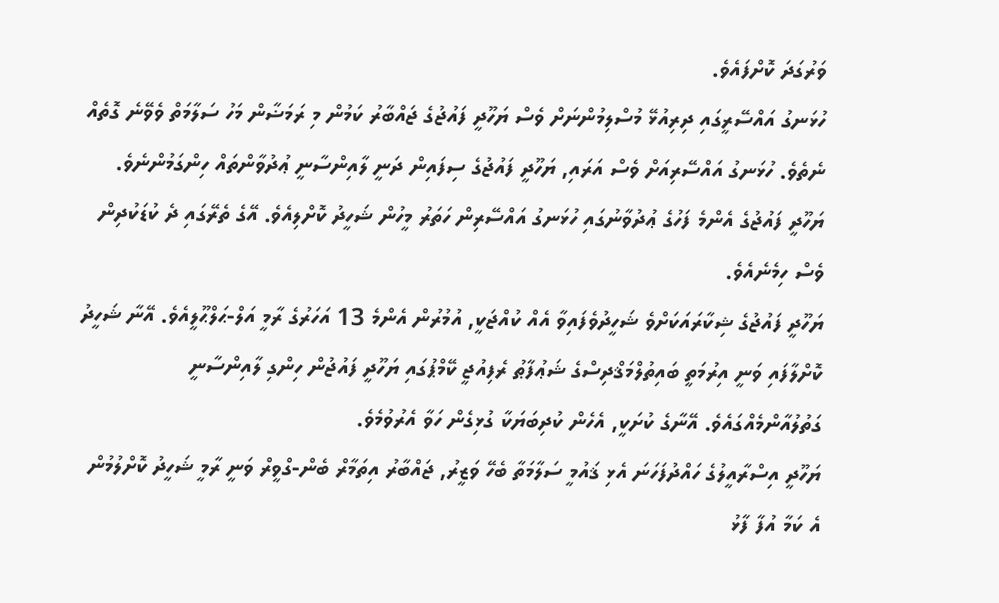ވަރުގަދަ ކޮށްފައެވެ.
ހުޅަނގު އައްސޭރީގައި ދިރިއުޅޭ މުސްލިމުންނަށް ވެސް ޔަހޫދީ ފައުޖުގެ ޖައްބާރު ކަމުން މި ރަމަޟާން މަހު ސަލާމަތް ވެވޭނެ ގޮތެއް ނެތެވެ. ހުޅަނގު އައްސޭރިއަށް ވެސް އަރައި, ޔަހޫދީ ފައުޖުގެ ސިފައިން ދަނީ ލާއިންސާނީ ޢުދުވާންތައް ހިންގަމުންނެވެ. ޔަހޫދީ ފައުޖުގެ އެންމެ ފަހުގެ ޢުދުވާނުގައި ހުޅަނގު އައްސޭރިން ހަތަރު މީހުން ޝަހީދު ކޮށްލިއެވެ. އޭގެ ތެރޭގައި ދެ ކުޑަކުދިން ވެސް ހިމެނެއެވެ.
ޔަހޫދީ ފައުޖުގެ ޝިކާރައަކަށްވެ ޝަހީދުވެފައިވާ އެއް ކުއްޖަކީ, އުމުރުން އެންމެ 13 އަހަރުގެ ރާމީ އަލް-ޙަލްޙޫލީއެވެ. އޭނާ ޝަހީދު ކޮށްލާފައި ވަނީ އިރުމަތީ ބައިތުލްމަޤްދިސްގެ ޝަޢުފާޠު ރެފިއުޖީ ކޭމްޕުގައި ޔަހޫދީ ފައުޖުން ހިންގި ލާއިންސާނީ ގަތުލުއާންމެއްގައެވެ. އޭނާގެ ކުށަކީ, އެހެން ކުދިބަޔަކާ ގުޅިގެން ހަވާ އެރުވުމެވެ.
ޔަހޫދީ އިސްރާއީލުގެ ހައްދުފަހަނަ އެޅި ޤައުމީ ސަލާމަތާ ބެހޭ ވަޒީރު, ޖައްބާރު އިތަމާރް ބެން-ގްވީރް ވަނީ ރާމީ ޝަހީދު ކޮށްލުމުން އެ ކަމާ އުފާ ފާޅު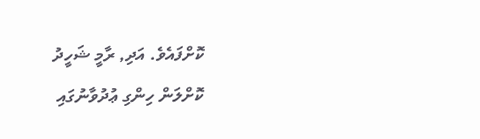ކޮށްފައެވެ. އަދި, ރާމީ ޝަހީދު ކޮށްލަން ހިންގި ޢުދުވާނުގައި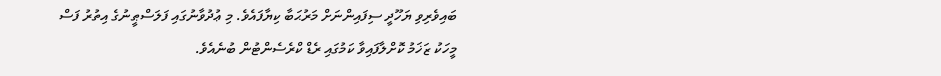ބައިވެރިވި ޔަހޫދީ ސިފައިންނަށް މަރުޙަބާ ކިޔާފައެވެ. މި ޢުދުވާނުގައި ފަލަސްޠީނުގެ އިތުރު ފަސް މީހަކު ޒަޚަމު ކޮށްލާފައިވާ ކަމުގައި ރެޑް ކްރެސެންޓުން ބުނެއެވެ.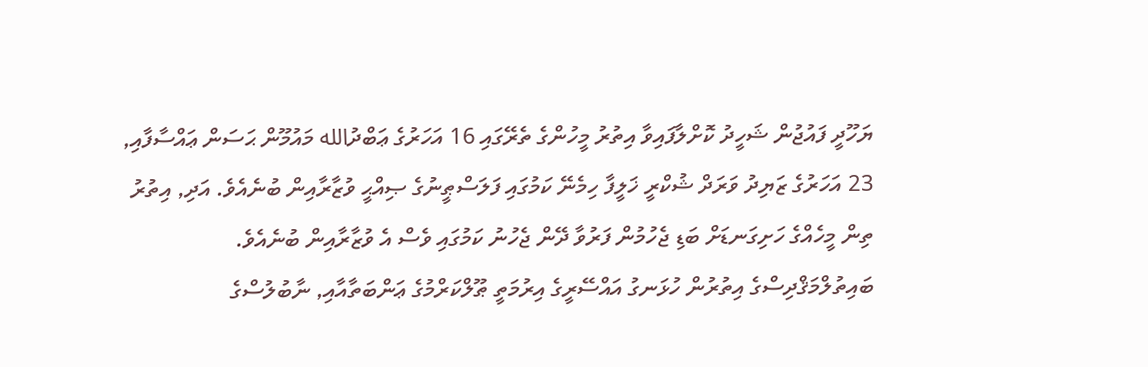ޔަހޫދީ ފައުޖުން ޝަހީދު ކޮށްލާފައިވާ އިތުރު މީހުންގެ ތެރޭގައި 16 އަހަރުގެ ޢަބްދުالله މައުމޫން ޙަސަން ޢައްސާފާއި, 23 އަހަރުގެ ޒަޔިދު ވަރަދް ޝުކްރީ ޚަލީފާ ހިމެނޭ ކަމުގައި ފަލަސްޠީނުގެ ޞިއްޙީ ވުޒާރާއިން ބުނެއެވެ. އަދި, އިތުރު ތިން މީހެއްގެ ހަށިގަނޑަށް ބަޑި ޖެހުމުން ފަރުވާ ދޭން ޖެހުނު ކަމުގައި ވެސް އެ ވުޒާރާއިން ބުނެއެވެ.
ބައިތުލްމަޤްދިސްގެ އިތުރުން ހުޅަނގު އައްސޭރީގެ އިރުމަތީ ޠޫލްކަރްމުގެ ޢަންބަތާއާއި, ނާބުލުސްގެ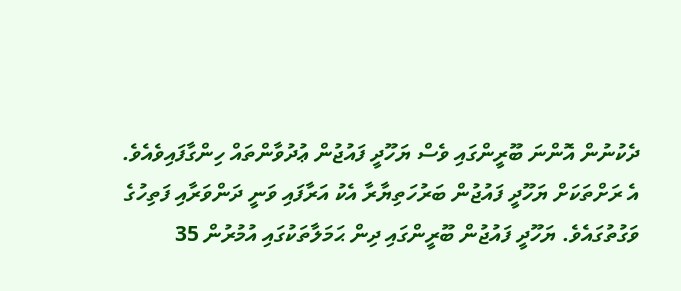ދެކުނުން އޮންނަ ބޫރީންގައި ވެސް ޔަހޫދީ ފައުޖުން ޢުދުވާންތައް ހިންގާފައިވެއެވެ. އެ ރަށްތަކަށް ޔަހޫދީ ފައުޖުން ބަރުހަތިޔާރާ އެކު އަރާފައި ވަނީ ދަންވަރާއި ފަތިހުގެ ވަގުތުގައެވެ. ޔަހޫދީ ފައުޖުން ބޫރީންގައި ދިން ޙަމަލާތަކުގައި އުމުރުން 35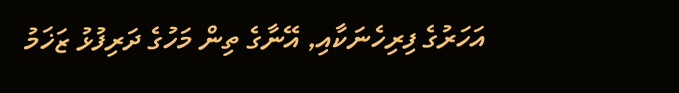އަހަރުގެ ފިރިހެނަކާއި, އޭނާގެ ތިން މަހުގެ ދަރިފުޅު ޒަޚަމު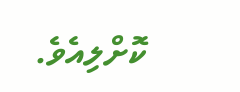ކޮށްލިއެވެ.